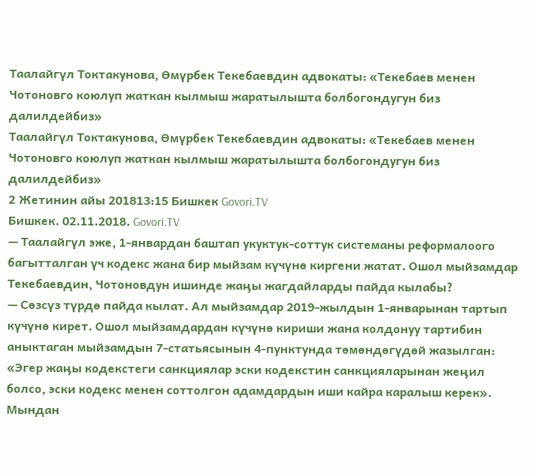Таалайгүл Токтакунова, Өмүрбек Текебаевдин адвокаты: «Текебаев менен Чотоновго коюлуп жаткан кылмыш жаратылышта болбогондугун биз далилдейбиз»
Таалайгүл Токтакунова, Өмүрбек Текебаевдин адвокаты: «Текебаев менен Чотоновго коюлуп жаткан кылмыш жаратылышта болбогондугун биз далилдейбиз»
2 Жетинин айы 201813:15 Бишкек Govori.TV
Бишкек. 02.11.2018. Govori.TV
— Таалайгүл эже, 1-январдан баштап укуктук-соттук системаны реформалоого багытталган үч кодекс жана бир мыйзам күчүнө киргени жатат. Ошол мыйзамдар Текебаевдин, Чотоновдун ишинде жаӊы жагдайларды пайда кылабы?
— Сөзсүз түрдө пайда кылат. Ал мыйзамдар 2019-жылдын 1-январынан тартып күчүнө кирет. Ошол мыйзамдардан күчүнө кириши жана колдонуу тартибин аныктаган мыйзамдын 7-статьясынын 4-пунктунда төмөндөгүдөй жазылган: «Эгер жаӊы кодекстеги санкциялар эски кодекстин санкцияларынан жеӊил болсо, эски кодекс менен соттолгон адамдардын иши кайра каралыш керек». Мындан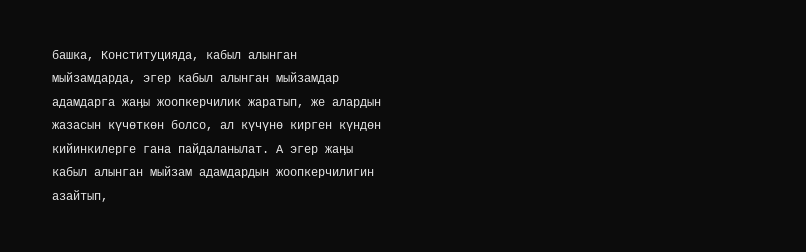башка, Конституцияда, кабыл алынган мыйзамдарда, эгер кабыл алынган мыйзамдар адамдарга жаӊы жоопкерчилик жаратып, же алардын жазасын күчөткөн болсо, ал күчүнө кирген күндөн кийинкилерге гана пайдаланылат. А эгер жаӊы кабыл алынган мыйзам адамдардын жоопкерчилигин азайтып,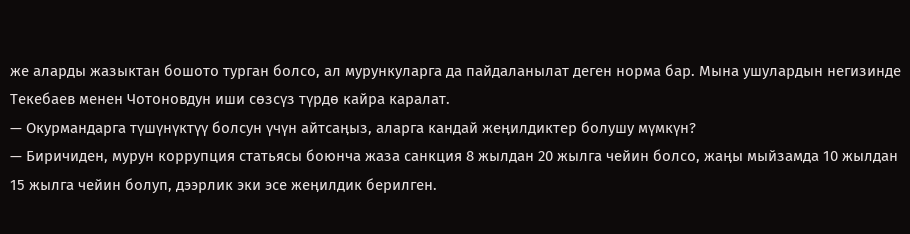же аларды жазыктан бошото турган болсо, ал мурункуларга да пайдаланылат деген норма бар. Мына ушулардын негизинде Текебаев менен Чотоновдун иши сөзсүз түрдө кайра каралат.
— Окурмандарга түшүнүктүү болсун үчүн айтсаӊыз, аларга кандай жеӊилдиктер болушу мүмкүн?
— Биричиден, мурун коррупция статьясы боюнча жаза санкция 8 жылдан 20 жылга чейин болсо, жаӊы мыйзамда 10 жылдан 15 жылга чейин болуп, дээрлик эки эсе жеӊилдик берилген.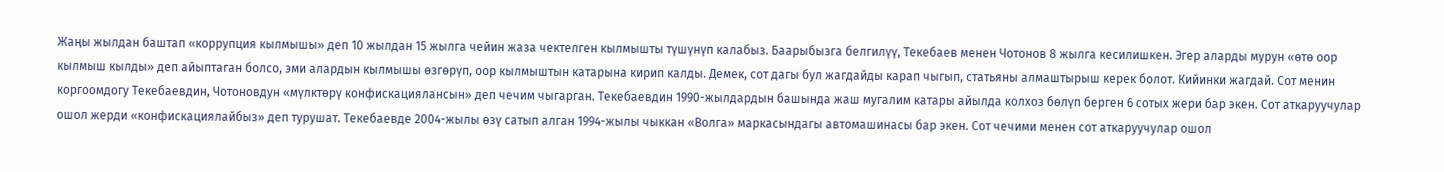Жаӊы жылдан баштап «коррупция кылмышы» деп 10 жылдан 15 жылга чейин жаза чектелген кылмышты түшүнүп калабыз. Баарыбызга белгилүү, Текебаев менен Чотонов 8 жылга кесилишкен. Эгер аларды мурун «өтө оор кылмыш кылды» деп айыптаган болсо, эми алардын кылмышы өзгөрүп, оор кылмыштын катарына кирип калды. Демек, сот дагы бул жагдайды карап чыгып, статьяны алмаштырыш керек болот. Кийинки жагдай. Сот менин коргоомдогу Текебаевдин, Чотоновдун «мүлктөрү конфискациялансын» деп чечим чыгарган. Текебаевдин 1990-жылдардын башында жаш мугалим катары айылда колхоз бөлүп берген 6 сотых жери бар экен. Сот аткаруучулар ошол жерди «конфискациялайбыз» деп турушат. Текебаевде 2004-жылы өзү сатып алган 1994-жылы чыккан «Волга» маркасындагы автомашинасы бар экен. Сот чечими менен сот аткаруучулар ошол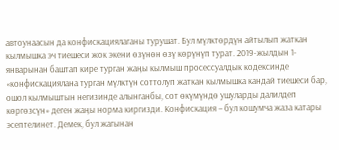автоунаасын да конфискациялаганы турушат. Бул мүлктөрдүн айтылып жаткан кылмышка эч тиешеси жок экени өзүнөн өзү көрүнүп турат. 2019-жылдын 1-январынан баштап кире турган жаӊы кылмыш просессуалдык кодексинде «конфискациялана турган мүлктүн соттолуп жаткан кылмышка кандай тиешеси бар, ошол кылмыштын негизинде алынганбы, сот өкүмүндө ушуларды далилдеп көргөзсүн» деген жаӊы норма киргизди. Конфискация – бул кошумча жаза катары эсептелинет. Демек, бул жагынан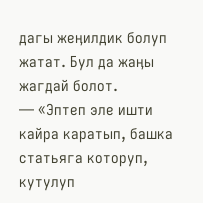дагы жеӊилдик болуп жатат. Бул да жаӊы жагдай болот.
— «Эптеп эле ишти кайра каратып, башка статьяга которуп, кутулуп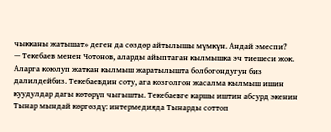чыкканы жатышат» деген да сөздөр айтылышы мүмкүн. Андай эмеспи?
— Текебаев менен Чотонов, аларды айыптаган кылмышка эч тиешеси жок. Аларга коюлуп жаткан кылмыш жаратылышта болбогондугун биз далилдейбиз. Текебаевдин соту, ага козголгон жасалма кылмыш ишин куудулдар дагы көтөрүп чыгышты. Текебаевге каршы иштин абсурд экенин Тынар мындай көргөздү: интермедияда Тынарды соттоп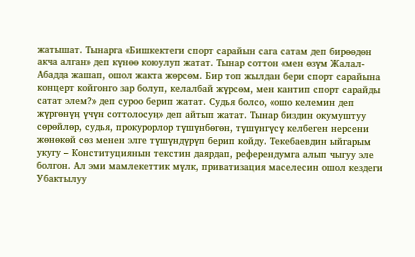жатышат. Тынарга «Бишкектеги спорт сарайын сага сатам деп бирөөдөн акча алган» деп күнөө коюулуп жатат. Тынар соттон «мен өзүм Жалал-Абадда жашап, ошол жакта жөрсөм. Бир топ жылдан бери спорт сарайына концерт койгонго зар болуп, келалбай жүрсөм, мен кантип спорт сарайды сатат элем?» деп суроо берип жатат. Судья болсо, «ошо келемин деп жүргөнүӊ үчүн соттолосуӊ» деп айтып жатат. Тынар биздин окумуштуу сөрөйлөр, судья, прокурорлор түшүнбөгөн, түшүнгүсү келбеген нерсени жөнөкөй сөз менен элге түшүндүрүп берип койду. Текебаевдин ыйгарым укугу – Конституциянын текстин даярдап, референдумга алып чыгуу эле болгон. Ал эми мамлекеттик мүлк, приватизация маселесин ошол кездеги Убактылуу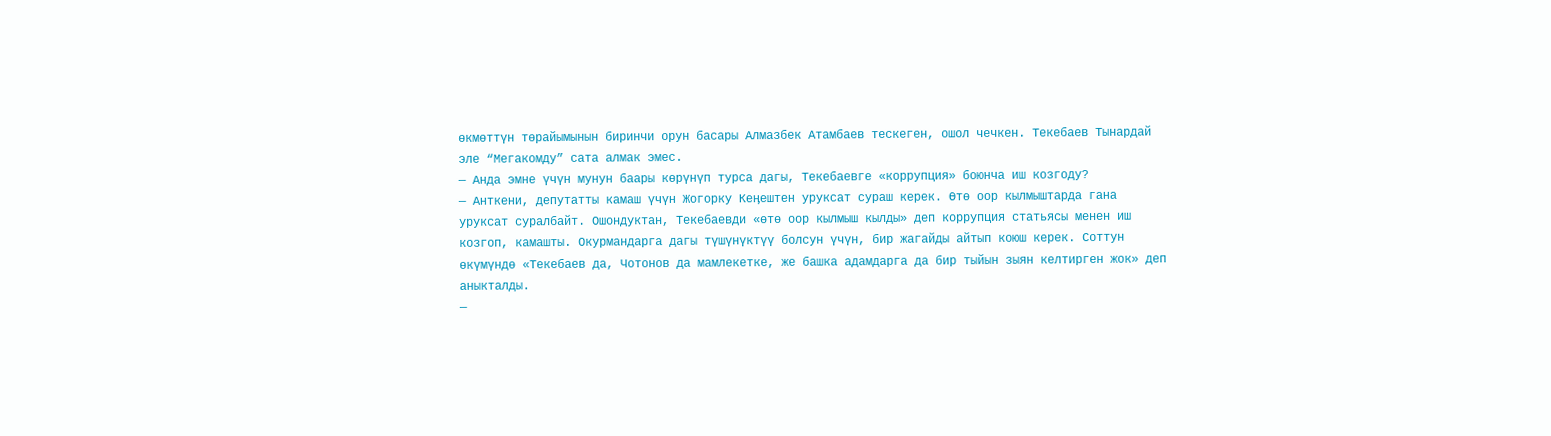өкмөттүн төрайымынын биринчи орун басары Алмазбек Атамбаев тескеген, ошол чечкен. Текебаев Тынардай эле “Мегакомду” сата алмак эмес.
— Анда эмне үчүн мунун баары көрүнүп турса дагы, Текебаевге «коррупция» боюнча иш козгоду?
— Анткени, депутатты камаш үчүн Жогорку Кеӊештен уруксат сураш керек. Өтө оор кылмыштарда гана уруксат суралбайт. Ошондуктан, Текебаевди «өтө оор кылмыш кылды» деп коррупция статьясы менен иш козгоп, камашты. Окурмандарга дагы түшүнүктүү болсун үчүн, бир жагайды айтып коюш керек. Соттун өкүмүндө «Текебаев да, Чотонов да мамлекетке, же башка адамдарга да бир тыйын зыян келтирген жок» деп аныкталды.
—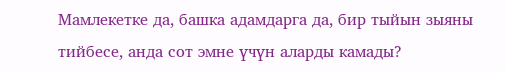Мамлекетке да, башка адамдарга да, бир тыйын зыяны тийбесе, анда сот эмне үчүн аларды камады?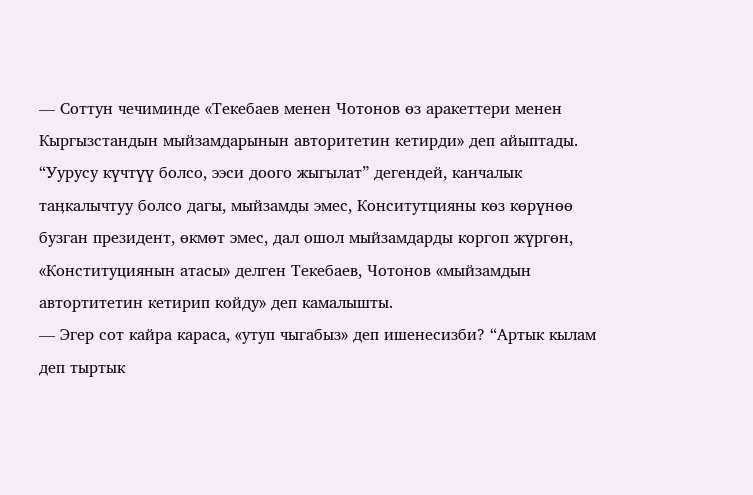— Соттун чечиминде «Текебаев менен Чотонов өз аракеттери менен Кыргызстандын мыйзамдарынын авторитетин кетирди» деп айыптады. “Уурусу күчтүү болсо, ээси доого жыгылат” дегендей, канчалык таӊкалычтуу болсо дагы, мыйзамды эмес, Конситутцияны көз көрүнөө бузган президент, өкмөт эмес, дал ошол мыйзамдарды коргоп жүргөн, «Конституциянын атасы» делген Текебаев, Чотонов «мыйзамдын автортитетин кетирип койду» деп камалышты.
— Эгер сот кайра караса, «утуп чыгабыз» деп ишенесизби? “Артык кылам деп тыртык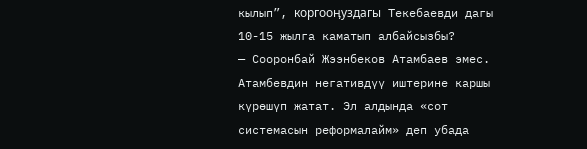кылып”, коргооӊуздагы Текебаевди дагы 10-15 жылга каматып албайсызбы?
— Сооронбай Жээнбеков Атамбаев эмес. Атамбевдин негативдүү иштерине каршы күрөшүп жатат. Эл алдында «сот системасын реформалайм» деп убада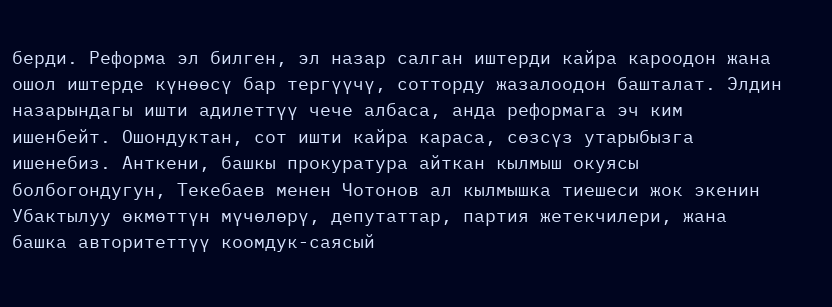берди. Реформа эл билген, эл назар салган иштерди кайра кароодон жана ошол иштерде күнөөсү бар тергүүчү, сотторду жазалоодон башталат. Элдин назарындагы ишти адилеттүү чече албаса, анда реформага эч ким ишенбейт. Ошондуктан, сот ишти кайра караса, сөзсүз утарыбызга ишенебиз. Анткени, башкы прокуратура айткан кылмыш окуясы болбогондугун, Текебаев менен Чотонов ал кылмышка тиешеси жок экенин Убактылуу өкмөттүн мүчөлөрү, депутаттар, партия жетекчилери, жана башка авторитеттүү коомдук-саясый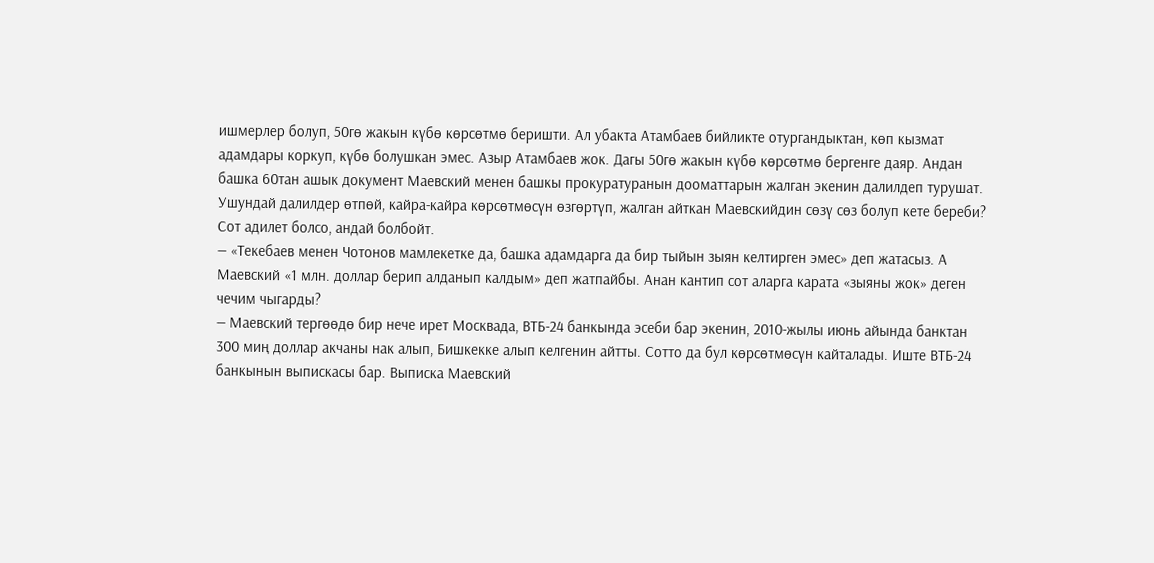ишмерлер болуп, 50гө жакын күбө көрсөтмө беришти. Ал убакта Атамбаев бийликте отургандыктан, көп кызмат адамдары коркуп, күбө болушкан эмес. Азыр Атамбаев жок. Дагы 50гө жакын күбө көрсөтмө бергенге даяр. Андан башка 60тан ашык документ Маевский менен башкы прокуратуранын дооматтарын жалган экенин далилдеп турушат. Ушундай далилдер өтпөй, кайра-кайра көрсөтмөсүн өзгөртүп, жалган айткан Маевскийдин сөзү сөз болуп кете береби? Сот адилет болсо, андай болбойт.
— «Текебаев менен Чотонов мамлекетке да, башка адамдарга да бир тыйын зыян келтирген эмес» деп жатасыз. А Маевский «1 млн. доллар берип алданып калдым» деп жатпайбы. Анан кантип сот аларга карата «зыяны жок» деген чечим чыгарды?
— Маевский тергөөдө бир нече ирет Москвада, ВТБ-24 банкында эсеби бар экенин, 2010-жылы июнь айында банктан 300 миң доллар акчаны нак алып, Бишкекке алып келгенин айтты. Сотто да бул көрсөтмөсүн кайталады. Иште ВТБ-24 банкынын выпискасы бар. Выписка Маевский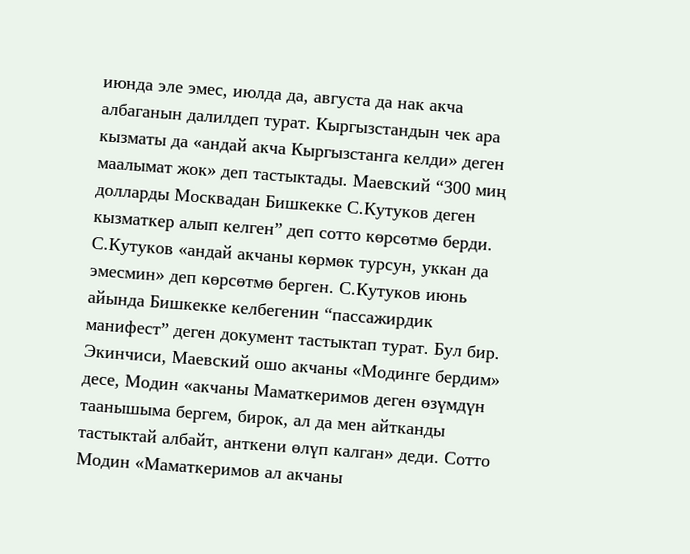июнда эле эмес, июлда да, августа да нак акча албаганын далилдеп турат. Кыргызстандын чек ара кызматы да «андай акча Кыргызстанга келди» деген маалымат жок» деп тастыктады. Маевский “300 миң долларды Москвадан Бишкекке С.Кутуков деген кызматкер алып келген” деп сотто көрсөтмө берди. С.Кутуков «андай акчаны көрмөк турсун, уккан да эмесмин» деп көрсөтмө берген. С.Кутуков июнь айында Бишкекке келбегенин “пассажирдик манифест” деген документ тастыктап турат. Бул бир. Экинчиси, Маевский ошо акчаны «Модинге бердим» десе, Модин «акчаны Маматкеримов деген өзүмдүн таанышыма бергем, бирок, ал да мен айтканды тастыктай албайт, анткени өлүп калган» деди. Сотто Модин «Маматкеримов ал акчаны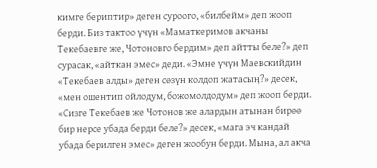кимге бериптир» деген суроого, «билбейм» деп жооп берди. Биз тактоо үчүн «Маматкеримов акчаны Текебаевге же, Чотоновго бердим» деп айтты беле?» деп сурасак, «айткан эмес» деди. «Эмне үчүн Маевскийдин «Текебаев алды» деген сөзүн колдоп жатасыӊ?» десек, «мен ошентип ойлодум, божомолдодум» деп жооп берди. «Сизге Текебаев же Чотонов же алардын атынан бирөө бир нерсе убада берди беле?» десек, «мага эч кандай убада берилген эмес» деген жообун берди. Мына, ал акча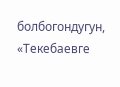болбогондугун, «Текебаевге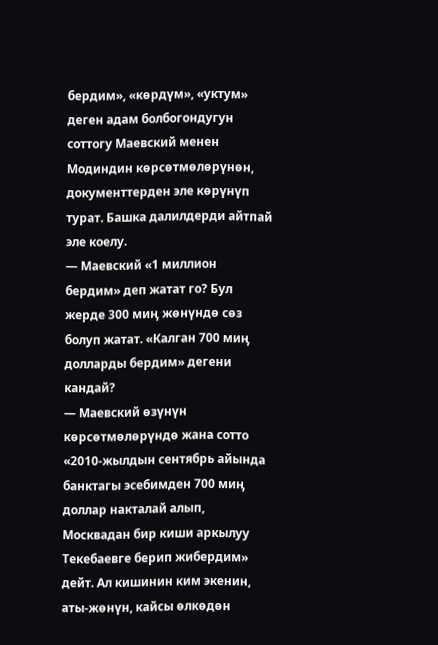бердим», «көрдүм», «уктум» деген адам болбогондугун соттогу Маевский менен Модиндин көрсөтмөлөрүнөн, документтерден эле көрүнүп турат. Башка далилдерди айтпай эле коелу.
— Маевский «1 миллион бердим» деп жатат го? Бул жерде 300 миӊ жөнүндө сөз болуп жатат. «Калган 700 миӊ долларды бердим» дегени кандай?
— Маевский өзүнүн көрсөтмөлөрүндө жана сотто «2010-жылдын сентябрь айында банктагы эсебимден 700 миӊ доллар накталай алып, Москвадан бир киши аркылуу Текебаевге берип жибердим» дейт. Ал кишинин ким экенин, аты-жөнүн, кайсы өлкөдөн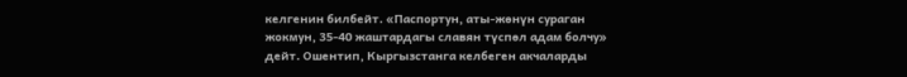келгенин билбейт. «Паспортун, аты-жөнүн сураган жокмун, 35-40 жаштардагы славян түспөл адам болчу» дейт. Ошентип, Кыргызстанга келбеген акчаларды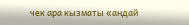чек ара кызматы «андай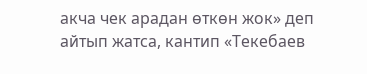акча чек арадан өткөн жок» деп айтып жатса, кантип «Текебаев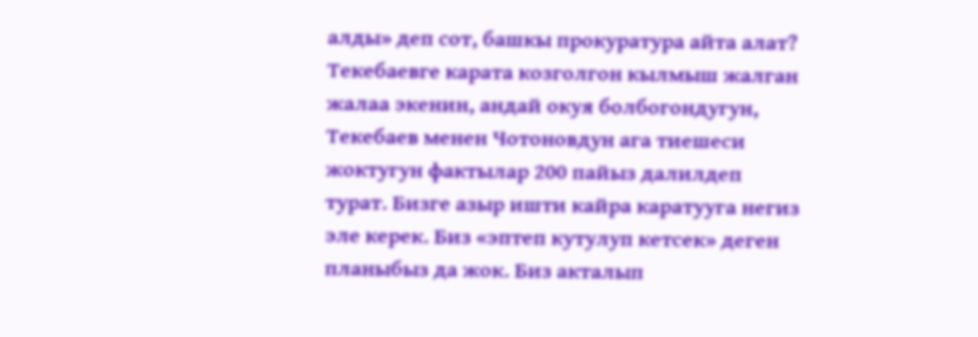алды» деп сот, башкы прокуратура айта алат? Текебаевге карата козголгон кылмыш жалган жалаа экенин, андай окуя болбогондугун, Текебаев менен Чотоновдун ага тиешеси жоктугун фактылар 200 пайыз далилдеп турат. Бизге азыр ишти кайра каратууга негиз эле керек. Биз «эптеп кутулуп кетсек» деген планыбыз да жок. Биз акталып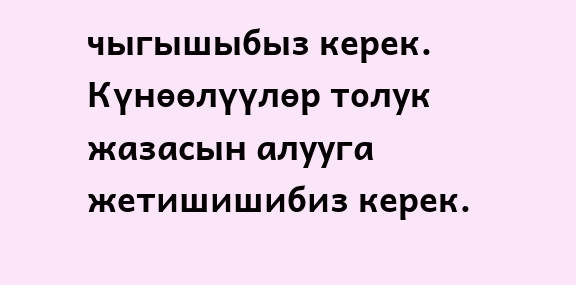чыгышыбыз керек. Күнөөлүүлөр толук жазасын алууга жетишишибиз керек.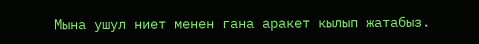Мына ушул ниет менен гана аракет кылып жатабыз.